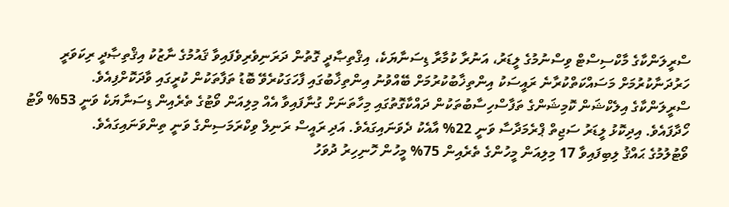ސްރީލަންކާގެ މާކްސިސްޓް ވިސްނުމުގެ ލީޑަރު، އަނުރާ ކުމާރާ ޑިސަނާޔަކެ، އިޤްތިޞާދީ ގޮތުން ދަރަނިވެރިވެފައިވާ ޤައުމުގެ ނާޒުކު އިޤްތިޞާދީ ރިކަވަރީ ހަރުދަނާކުރުމަށް މަސައްކަތްކުރާނެ ރައީސަކު އިންތިޚާބުކުރުމަށް ބޭއްވުނު އިންތިޚާބުގައި ފާހަގަކުރެވޭ ބޮޑު ތަފާތަކުން ކުރީގައި ވާދަކޮށްފިއެވެ.
ސްރީލަންކާގެ އިލެކްޝަން ކޮމިޝަންގެ ތަފާސްހިސާބުތަކުން ދައްކާގޮތުގައި މިހާތަނަށް ގުނާފައިވާ އެއް މިލިއަން ވޯޓުގެ ތެރެއިން ޑިސަނާޔަކެ ވަނީ 53% ވޯޓު ހޯދާފައެވެ. އިދިކޮޅު ލީޑަރު ސަޖިތް ޕްރެމަދާސާ ވަނީ 22% އާއެކު ދެވަނައިގައެވެ. އަދި ރައީސް ރަނިލް ވިކްރަމަސިންގެ ވަނީ ތިންވަނައިގައެވެ.
ވޯޓުލުމުގެ ޙައްޤު ލިބިފައިވާ 17 މިލިއަން މީހުންގެ ތެރެއިން 75% މީހުން ހޮނިހިރު ދުވަހު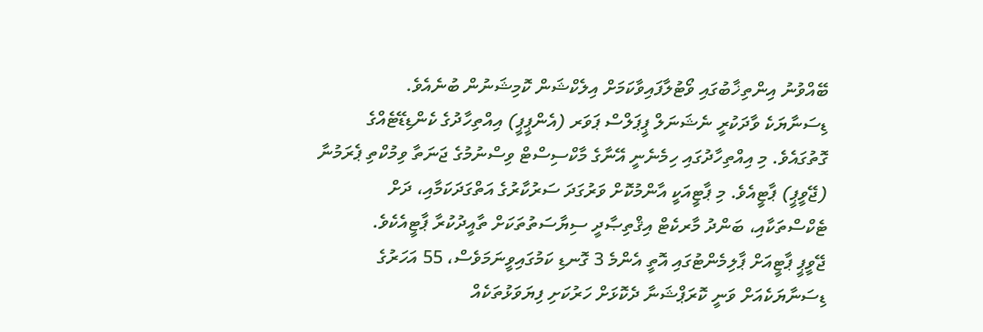ބޭއްވުނު އިންތިޚާބުގައި ވޯޓުލާފައިވާކަމަށް އިލެކްޝަން ކޮމިޝަނުން ބުނެއެވެ.
ޑިސަނާޔަކެ ވާދަކުރީ ނެޝަނަލް ޕީޕަލްސް ޕަވަރ (އެންޕީޕީ) އިއްތިހާދުގެ ކެންޑިޑޭޓެއްގެ ގޮތުގައެވެ. މި އިއްތިހާދުގައި ހިމެނެނީ އޭނާގެ މާކްސިސްޓް ވިސްނުމުގެ ޖަނަތާ ވިމުކްތި ޕެރަމުނާ (ޖޭވީޕީ) ޕާޓީއެވެ. މި ޕާޓީއަކީ އާންމުކޮށް ވަރުގަދަ ސަރުކާރުގެ އަތްގަދަކަމާއި، ދަށް ޓެކްސްތަކާއި، ބަންދު މާރކެޓް އިޤްތިޞާދީ ސިޔާސަތުތަކަށް ތާއީދުކުރާ ޕާޓީއެކެވެ.
ޖޭވީޕީ ޕާޓީއަށް ޕާލިމެންޓުގައި އޮތީ އެންމެ 3 ގޮނޑި ކަމުގައިވީނަމަވެސް، 55 އަހަރުގެ ޑިސަނާޔަކެއަށް ވަނީ ކޮރަޕްޝަނާ ދެކޮޅަށް ހަރުކަށި ފިޔަވަޅުތަކެއް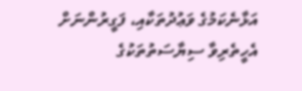އަޅާނެކަމުގެ ވަޢުދުތަކާއި، ފަގީރުންނަށް އެހީތެރިވާ ސިޔާސަތުތަކުގެ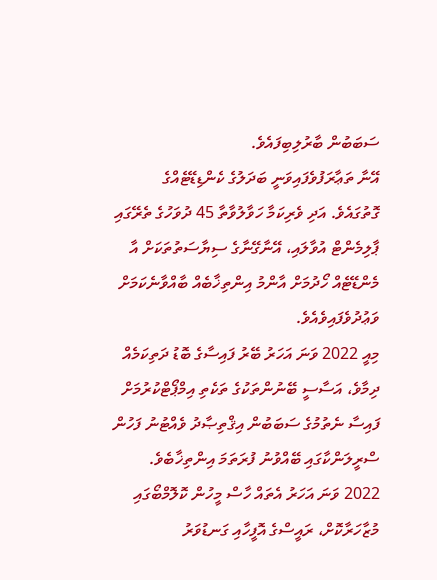ސަބަބުން ބާރުލިބިފައެވެ.
އޭނާ ތަޢާރަފުވެފައިވަނީ ބަދަލުގެ ކެންޑިޑޭޓެއްގެ ގޮތުގައެވެ. އަދި ވެރިކަމާ ހަވާލުވާތާ 45 ދުވަހުގެ ތެރޭގައި ޕާލިމެންޓް އުވާލައި، އޭނާގޭނާގެ ސިޔާސަތުތަކަށް އާ މެންޑޭޓެއް ހޯދުމަށް އާންމު އިންތިޚާބެއް ބާއްވާނެކަމަށް ވަޢުދުވެފައިވެއެވެ.
މިއީ 2022 ވަނަ އަހަރު ބޭރު ފައިސާގެ ބޮޑު ދަތިކަމެއް ދިމާވެ، އަސާސީ ބޭނުންތަކުގެ ތަކެތި އިމްޕޯޓްކުރުމަށް ފައިސާ ނެތުމުގެ ސަބަބުން އިޤްތިޞާދު ވެއްޓުނު ފަހުން ސްރީލަންކާގައި ބޭއްވުނު ފުރަތަމަ އިންތިޚާބެވެ.
2022 ވަނަ އަހަރު އެތައް ހާސް މީހުން ކޮލޮމްބޯގައި މުޒާހަރާކޮށް، ރައީސްގެ އޮފީހާއި ގަނޑުވަރު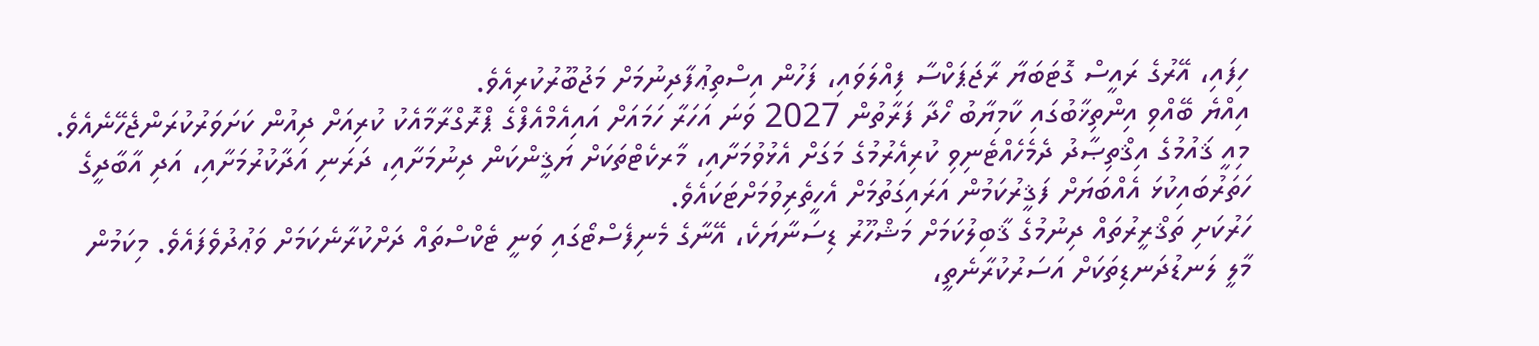ހިފައި، އޭރުގެ ރައީސް ގޮޓަބަޔާ ރާޖަޕަކްސާ ފިއްލަވައި، ފަހުން އިސްތިޢުފާދިނުމަށް މަޖުބޫރުކުރިއެވެ.
އިއްޔެ ބޭއްވި އިންތިޚާބުގައި ކާމިޔާބު ހޯދާ ފަރާތުން 2027 ވަނަ އަހަރާ ހަމައަށް އައިއެމްއެފްގެ ޕްރޮގްރާމާއެކު ކުރިއަށް ދިއުން ކަށަވަރުކުރަންޖެހޭނެއެވެ. މިއީ ޤައުމުގެ އިޤްތިޞާދު ދެމެހެއްޓެނިވި ކުރިއެރުމުގެ މަގަށް އެޅުވުމަށާއި، މާރކެޓްތަކަށް ޔަޤީންކަން ދިނުމަށާއި، ދަރަނި އަދާކުރުމަށާއި، އަދި އާބާދީގެ ހަތަރުބައިކުޅަ އެއްބަޔަށް ފަޤީރުކަމުން އަރައިގަތުމަށް އެހީތެރިވުމަށްޓަކައެވެ.
ހަރުކަށި ތަޤްރީރުތައް ދިނުމުގެ ޤާބިލުކަމަށް މަޝްހޫރު ޑިސަނާޔަކެ، އޭނާގެ މެނިފެސްޓޯގައި ވަނީ ޓެކްސްތައް ދަށްކުރާނެކަމަށް ވަޢުދުވެފައެވެ. މިކަމުން މާލީ ލަނޑުދަނޑިތަކަށް އަސަރުކުރާނެތީ،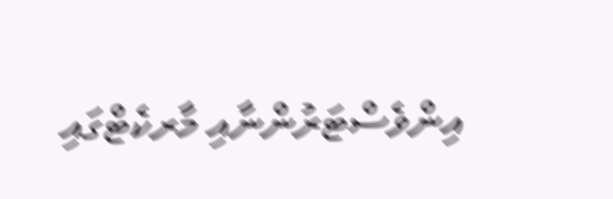އިންވެސްޓަރުންނާއި މާރކެޓްގައި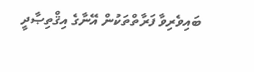ބައިވެރިވާ ފަރާތްތަކުން އޭނާގެ އިޤްތިޞާދީ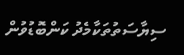ސިޔާސަތުތަކާމެދު ކަންބޮޑުވުން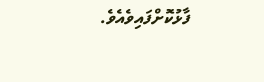ފާޅުކޮށްފައިވެއެވެ.